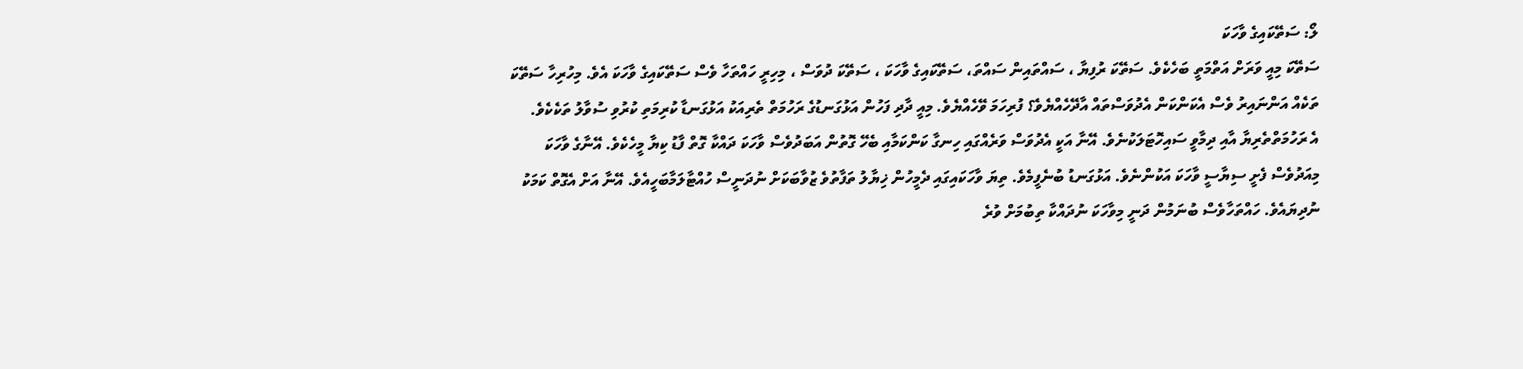ލޯ: ސަތޭކައިގެ ވާހަކަ
ސަތޭކަ މިއީ ވަރަށް އަތްމަތީ ބަހެކެވެ. ސަތޭކަ ރުފިޔާ ، ސައްތައިން ސައްތަ، ސަތޭކައިގެ ވާހަކަ ، ސަތޭކަ ދުވަސް ، މިހިރީ ހައްތަހާ ވެސް ސަތޭކައިގެ ވާހަކަ އެވެ. މިހުރިހާ ސަތޭކަ ތަކެއް އަންނައިރު ވެސް އެކަންކަން އެދުވަސްތައް އާދޭހެއްޔެވެ؟ ފުރިހަމަ ވޭހެއްޔެވެ. މިއީ ދާދި ފަހުން އަޅުގަނޑުގެ ރަހުމަތް ތެރިއަކު އަޅުގަނޑާ ކުރިމަތި ކުރުވި ސުވާލު ތަކެކެވެ.
އެ ރަހުމަތްތެރިޔާ އާއި ދިމާވީ ސައިހޮޓަލަކުނެވެ. އޭނާ އަކީ އެދުވަސް ވަރެއްގައި ހިނގާ ކަންކަމާއި ބެހޭ ގޮތުން އަބަދުވެސް ވާހަކަ ދައްކާ ގޮތް ފާޑު ކިޔާ މީހެކެވެ. އޭނާގެ ވާހަކަ މިއަދުވެސް ފެށީ ސިޔާސީ ވާހަކަ އަކުންނެވެ. އަޅުގަނޑު ބުނެފީމެވެ. ތިޔަ ވާހަކައިގައި ދެމީހުން ޚިޔާލު ތަފާތުވެ ޒުވާބަކަށް ނުދަނީސް ހުއްޓާލަމާބަހީއެވެ. އޭނާ އަށް އެގޮތް ކަމަކު ނުދިޔައެވެ. ހައްތަހާވެސް ބުނަމުން ދަނީ މިވާހަކަ ނުދައްކާ ތިބުމަށް ވުރެ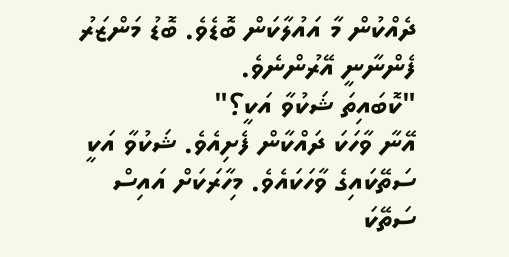ދެއްކުން މާ އައުލާކަން ބޮޑެވެ. ބޮޑު މަންޒަރު ފެންނާނީ އޭރުންނެވެ.
"ކޮބައިތަ ޝަކުވާ އަކީ؟"
އޭނާ ވާހަކަ ދައްކާން ފެށިއެވެ. ޝަކުވާ އަކީ ސަތޭކައިގެ ވާހަކައެވެ. މިހާރަކަށް އައިސް ސަތޭކަ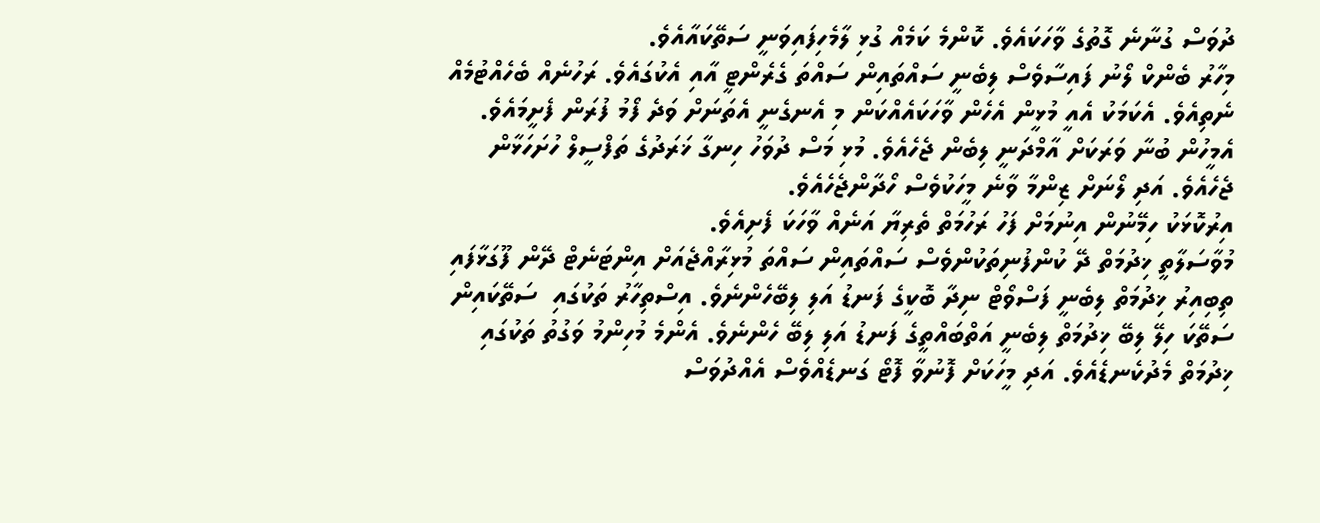ދުވަސް ގުނާނެ ގޮތުގެ ވާހަކައެވެ. ކޮންމެ ކަމެއް ގުޅި ލާމެހިފައިވަނީ ސަތޭކައާއެވެ.
މިހާރު ބެންކް ލޯނު ފައިސާވެސް ލިބެނީ ސައްތައިން ސައްތަ ގެރެންޓީ އާއި އެކުގައެވެ. ރަހުނެއް ބެހެއްޓުމެއް ނެތިއެވެ. އެކަމަކު އެއީ މުޅީން އެހެން ވާހަކައެއްކަން މި އެނގެނީ އެތަނަށް ވަދެ ފޯމު ފުރަން ފެށީމައެވެ. އެމީހުން ބުނާ ވަރަކަށް އާމްދަނީ ލިބެން ޖެހެއެވެ. މުޅި މަސް ދުވަހު ހިނގާ ޚަރަދުގެ ތަފްސީލް ހުށަހަޅާން ޖެހެއެވެ. އަދި ލޯނަށް ޒިންމާ ވާނެ މީހަކުވެސް ހޯދާންޖެހެއެވެ.
އިރުކޮޅަކު ހިމޭނުން އިނުމަށް ފަހު ރަހުމަތް ތެރިޔާ އަނެއް ވާހަކަ ފެށިއެވެ.
މުވާސަލާތީ ޚިދުމަތް ދޭ ކުންފުނިތަކުންވެސް ސައްތައިން ސައްތަ މުޅިރާއްޖެއަށް އިންޓަނެޓް ދޭން ފޫގަޅާފައި ތިބިއިރު ޚިދުމަތް ލިބެނީ ފަސްވޯޓް ނިދާ ބޮކީގެ ފަނޑު އަލި ލިބޭހެންނެވެ. އިސްތިހާރު ތަކުގައި  ސަތޭކައިން ސަތޭކަ ހިލޭ ލިބޭ ޚިދުމަތް ލިބެނީ އަތްބައްތީގެ ފަނޑު އަލި ލިބޭ ހެންނެވެ. އެންމެ މުހިންމު ވަގުތު ތަކުގައި ޚިދުމަތް މެދުކެނޑެއެވެ. އަދި މީހަކަށް ފޮނުވާ ފޮޓޯ ގަނޑެއްވެސް އެއްދުވަސް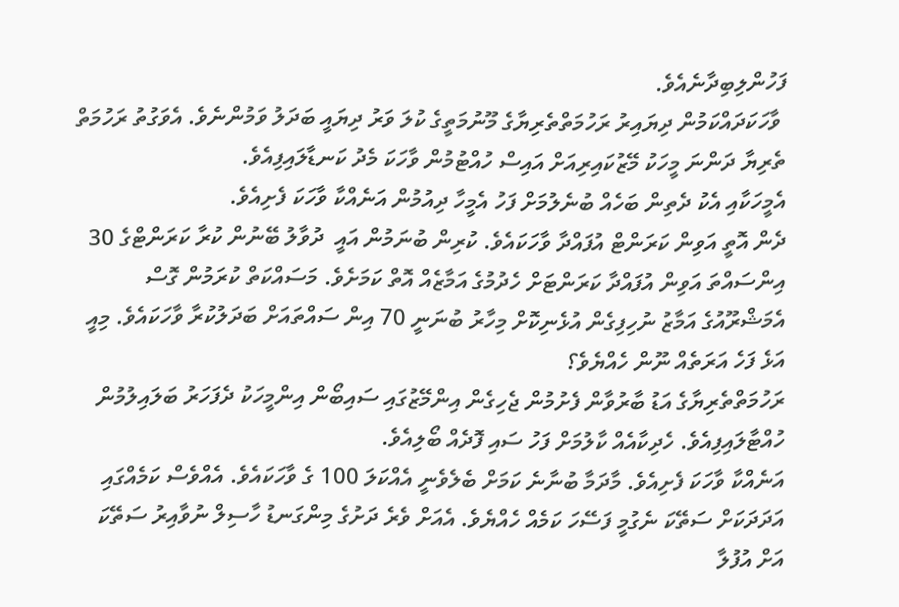ފަހުންލިބިދާނެއެވެ.
 ވާހަކަދައްކަމުން ދިޔައިރު ރަހުމަތްތެރިޔާގެ މޫނުމަތީގެ ކުލަ ވަރު ދިޔައީ ބަދަލު ވަމުންނެވެ. އެވަގުތު ރަހުމަތް ތެރިޔާ ދަންނަ މީހަކު މޭޒުކައިރިއަށް އައިސް ހުއްޓުމުން ވާހަކަ މެދު ކަނޑާލައިފިއެވެ.
އެމީހަކާއި އެކު ދެތިން ބަހެއް ބުނެލުމަށް ފަހު އެމީހާ ދިއުމުން އަނެއްކާ ވާހަކަ ފެށިއެވެ.
ދެން އޮތީ އަވިން ކަރަންޓް އުފައްދާ ވާހަކައެވެ. ކުރިން ބުނަމުން އައީ  ދުވާލު ބޭނުން ކުރާ ކަރަންޓްގެ 30 އިންސައްތަ އަވިން އުފައްދާ ކަރަންޓަށް ހެދުމުގެ އަމާޒެއް އޮތް ކަމަށެވެ. މަސައްކަތް ކުރަމުން ގޮސް އެމަޝްރޫއުގެ އަމާޒު ނުހިފިގެން އުޅެނިކޮށް މިހާރު ބުނަނީ 70 އިން ސައްތައަށް ބަދަލުކުރާ ވާހަކައެވެ. މިއީ އަޅެ ފަހެ އަރަތެއް ނޫން ހެއްޔެވެ؟
ރަހުމަތްތެރިޔާގެ އަޑު ބާރުވާން ފެށުމުން ޖެހިގެން އިންމޭޒުގައި ސައިބޯން އިންމީހަކު ދެފަހަރު ބަލައިލުމުން ހުއްޓާލައިފިއެވެ. ހެދިކާއެއް ކާލުމަށް ފަހު ސައި ފޮދެއް ބޯލިއެވެ.
އަނެއްކާ ވާހަކަ ފެށިއެވެ. މާދަމާ ބުނާނެ ކަމަށް ބެލެވެނީ އެއްކަލަ 100 ގެ ވާހަކައެވެ. އެއްވެސް ކަމެއްގައި އަދަދަކަށް ސަތޭކަ ނެގުމީ ފަސޭހަ ކަމެއް ހެއްޔެވެ. އެއަށް ވެރެ ދަށުގެ މިންގަނޑު ހާސިލް ނުވާއިރު ސަތޭކަ އަށް އުފުލާ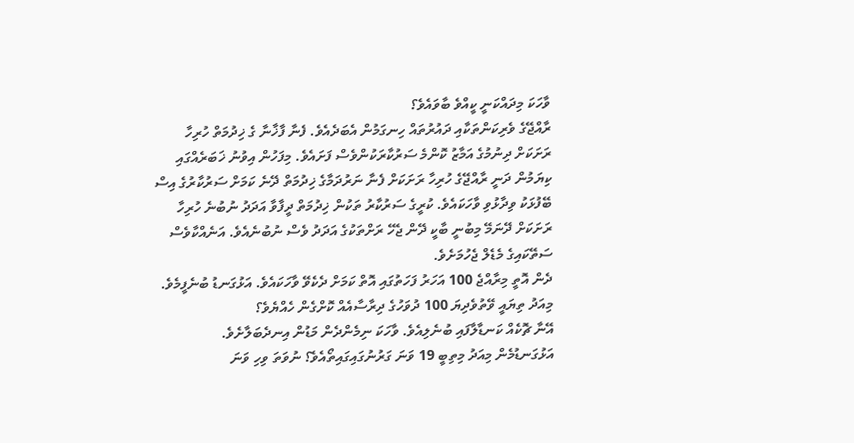ވާހަކަ މިދައްކަނީ ކީއްވެ ބާވައެވެ؟
ރާއްޖޭގެ ވެރިކަންތަކާއި ދައުރުތައް ހިނގަމުން އެބަދެއެވެ. ފެނާ ފާޚާނާ ގެ ޚިދުމަތް ހުރިހާ ރަށަކަށް ދިނުމުގެ އަމާޒު ކޮންމެ ސަރުކާރަކުންވެސް ފަށައެވެ. މިފަހުން އިވުނު ޚަބަރެއްގައި ކިޔަމުން ދަނީ ރާއްޖޭގެ ހުރިހާ ރަށަކަށް ފެނާ ނަރުދަމާގެ ޚިދުމަތް ދޭނެ ކަމަށް ސަރުކާރުގެ އިސް ބޭފުޅަކު ވިދާޅުވި ވާހަކައެވެ. ކުރީގެ ސަރުކާރު ތަކުން ޚިދުމަތް ދީފާވާ އަދަދު ނުބުނެ ހުރިހާ ރަށަކަށް ދޭނަމޭ މިބުނީ ބާކީ ދޭން ޖެހޭ ރަށްތަކުގެ އަދަދު ވެސް ނުބުނެއެވެ. އަނެއްކާވެސް  ސަތޭކައިގެ މެޑެލް ޖެހުމަށެވެ.
ދެން އޮތީ މިރާއްޖެ 100 އަހަރު ފަހަތުގައި އޮތް ކަމަށް ދެކެވޭ ވާހަކައެވެ. އަޅުގަނޑު ބުނެފީމެވެ. މިއަދު ތިޔައީ ވޭތުވެދިޔަ 100 ދުވަހުގެ ދިރާސާއެއް ކޮށްގެން ހެއްޔެވެ؟
އޭނާ ޗޮކެއް ކަނޑާލާފައި ބުނެލިއެވެ. ވާހަކަ ނިމެންދެން މަޑުން އިނދެބަލާށެވެ.
އަޅުގަނޑުމެން މިއަދު މިތިބީ 19 ވަނަ ގަރުނުގައިގައިތޯއެވެ؟ ނުވަތަ ވިހި ވަނަ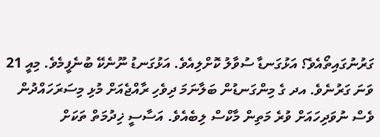ގަރުނުގައިތޯއެވެ؟ އަޅުގަނޑާ ސުވާލު ކޮށްލިއެވެ. އަޅުގަނޑު ނޫނެކޭ ބުނެފީމެވެ. މިއީ 21 ވަނަ ގަރުނެވެ. އދ ގެ މިންގަނޑުން ބަލާނަމަ ދިވެހި ރާއްޖެއަށް މުޅި މިސަރަހައްދުން ވެސް ނުވަދިހައަށް ވުރެ މަތިން މާކްސް ލިބެއެވެ. އަސާސީ ޚިދުމަތް ތަކަށް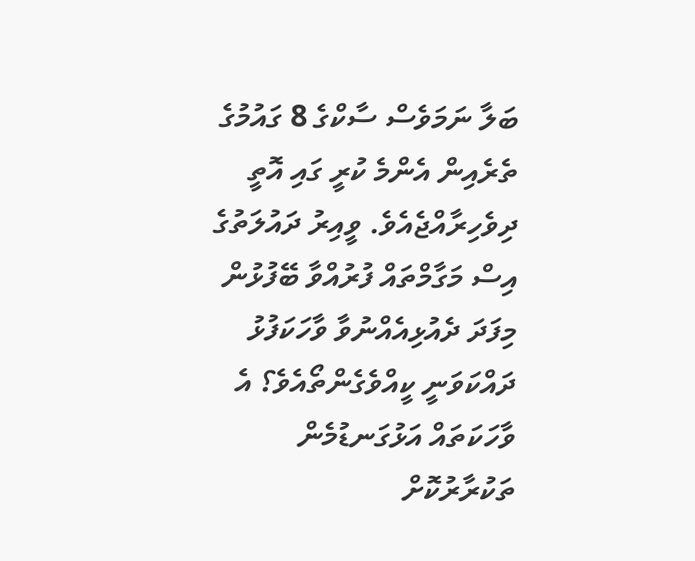ބަލާ ނަމަވެސް ސާކްގެ 8 ގައުމުގެ ތެރެއިން އެންމެ ކުރީ ގައި އޮތީ ދިވެހިރާއްޖެއެވެ. ވީއިރު ދައުލަތުގެ އިސް މަގާމްތައް ފުރުއްވާ ބޭފުޅުން މިފަދަ ދެއުޅިއެއްނުވާ ވާހަކަފުޅު ދައްކަވަނީ ކީއްވެގެންތޯއެވެ؟ އެ ވާހަކަތައް އަޅުގަނޑުމެން ތަކުރާރުކޮށް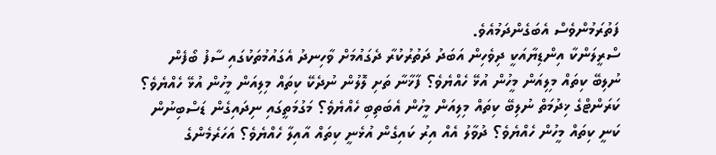ފަތުރަމުންވެސް އެބަގެންދަމުއެވެ.
ސްރީލަންކާ އިންޑިޔާއަކީ ދިވެހިން އަބަދު ދަތުރުކުރާ ދެގައުމަށް ވާހިނދު އެގައުމުތަކުގައި ސާފު ބޯފެން ނުލިބޭ ކިތައް މިލިއަން މީހުން އުޅޭ ހެއްޔެވެ؟ ފާޚާނާ ތަށި ލޮލުން ނުދެކޭ ކިތައް މިލިއަން މީހުން އުޅޭ ހެއްޔެވެ؟ ކަރަންޓްގެ ޚިދުމަތް ނުލިބޭ ކިތައް މިލިއަން މީހުން އެބަތިބި ހެއްޔެވެ؟ މަގުމަތީގައި ނިދައިގެން ޑަސްބިނުން ކަނީ ކިތައް މީހުން ހެއްޔެވެ؟ ދުވާލު އެއް އިރު ކައިގެން އުޅެނީ ކިތައް އާއިލާ ހެއްޔެވެ؟ އަހަރެމެންގެ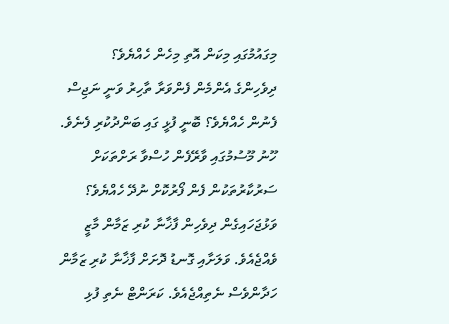މިގައުމުގައި މިކަން އޮތި މިހެން ހެއްޔެވެ؟
ދިވެހިންގެ އެންމެން ފެންވަރާ ތާހިރު ވަނީ ނަޖިސް ފެނުން ހެއްޔެވެ؟ ބޮނީ ފުޅީ ގައި ބަންދުކުރި ފެނެވެ. ހޫނު މޫސުމުގައި ވާރޭފެން ހުސްވާ ރަށްތަކަށް ސަރުކާރުތަކުން ފެން ފޯރުކޮށް ނުދޭ ހެއްޔެވެ؟ ވަޅުޖަހައިގެން ދިވެހިން ފާޚާނާ ކުރި ޒަމާން މާޒީ ވެއްޖެއެވެ. ވަލަށާއި ގޮނޑު ދޮށަށް ފާޚާނާ ކުރި ޒަމާން ހަދާންވެސް ނެތިއްޖެއެވެ. ކަރަންޓް ނެތި ފުޅި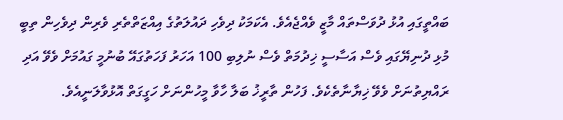ބައްތީގައި އުޅު ދުވަސްތައް މާޒީ ވެއްޖެއެވެ. އެކަމަކު ދިވެހި ދައުލަތުގެ އިއްޒަތްތެރި ވެރިން ދިވެހިން ތިބީ މުޅި ދުނިޔޭގައި ވެސް އަސާސީ ޚިދުމަތް ވެސް ނުލިބި 100 އަހަރު ފަހަތުގައޭ ބުނުމީ ގައުމަށް ވެވޭ އަދި ރައްޔިތުނަށް ވެވޭ ޚިޔާނާތެކެވެ. ފަހުން ތާރީޚު ބަލާ ހާވާ މީހުންނަށް ހަގީގަތް އޮޅުވާލަނީއެވެ.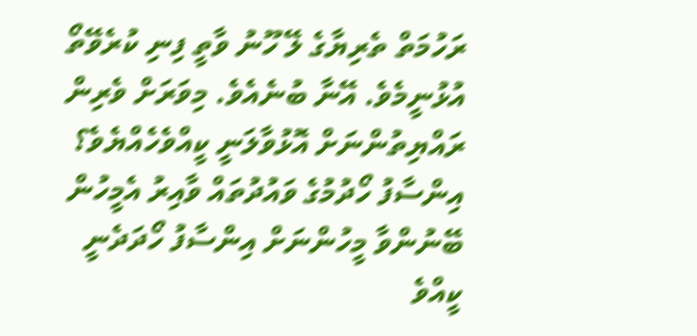ރަހުމަތް ތެރިޔާގެ ލޭ ހޫނު ވާތީ ފިނި ކުރެވޭތޯ އުޅުނީމެވެ. އޭނާ ބުނެއެވެ. މިވަރަށް ވެރިން ރައްޔިތުންނަށް އޮޅުވާލަނީ ކީއްވެހެއްޔެވެ؟ އިންސާފު ހޯދުމުގެ ވައުދުތައް ވާއިރު އެމީހުން ބޭނުންވާ މީހުންނަށް އިންސާފު ހޯދަދެނީ ކީއްވެ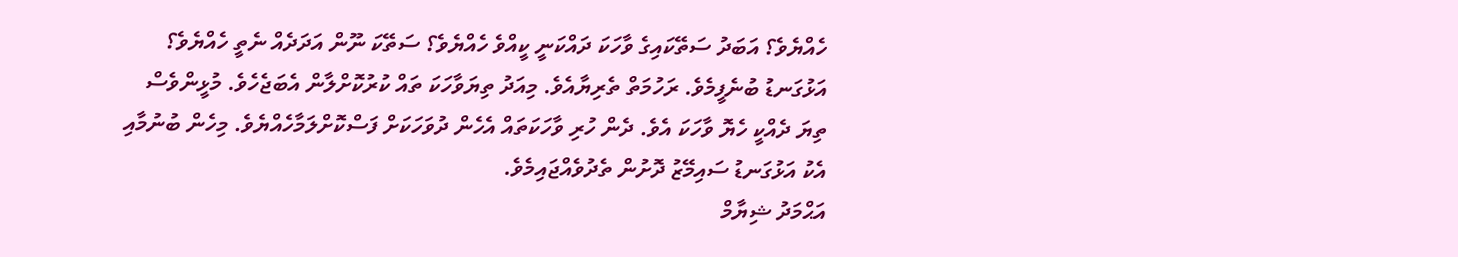ހެއްޔެވެ؟ އަބަދު ސަތޭކައިގެ ވާހަކަ ދައްކަނީ ކީއްވެ ހެއްޔެވެ؟ ސަތޭކަ ނޫން އަދަދެއް ނެތީ ހެއްޔެވެ؟
އަޅުގަނޑު ބުނެފީމެވެ. ރަހުމަތް ތެރިޔާއެވެ. މިއަދު ތިޔަވާހަކަ ތައް ކުރުކޮށްލާން އެބަޖެހެވެ. މުޅީންވެސް ތިޔަ ދެއްކީ ހެޔޮ ވާހަކަ އެވެ. ދެން ހުރި ވާހަކަތައް އެހެން ދުވަހަކަށް ފަސްކޮށްލަމާހެއްޔެވެ. މިހެން ބުނުމާއި އެކު އަޅުގަނޑު ސައިމޭޒު ދޮށުން ތެދުވެއްޖައިމެވެ.
އަޙްމަދު ޝިޔާމް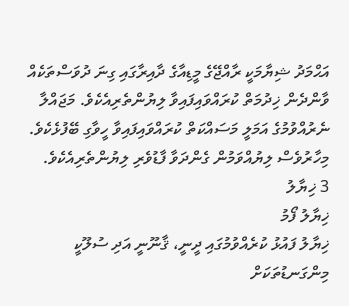އަޙްމަދު ޝިޔާމަކީ ރާއްޖޭގެ މީޑިއާގެ ދާއިރާގައި ގިނަ ދުވަސްތަކެއް ވާންދެން ޚިދުމަތް ކުރައްވައިފައިވާ ލިޔުންތެރިއެކެވެ. މަޖައްލާ ނެރުއްވުމުގެ އަމަލީ މަސައްކަތް ކުރައްވައިފައިވާ ހީވާގި ބޭފުޅެކެވެ. މިހާރުވެސް ލިޔުއްވަމުން ގެންދަވާ ފާޑުވެރި ލިޔުންތެރިއެކެވެ.
3 ޚިޔާލު
ޚިޔާލު ފޯމު
ޚިޔާލު ފައުޅު ކުރެއްވުމުގައި ދީނީ، ޤާނޫނީ އަދި ސުލޫކީ މިންގަނޑުތަކަށް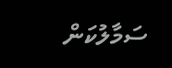ސަމާލުކަން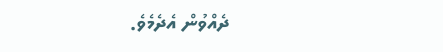ދެއްވުން އެދެމެވެ.